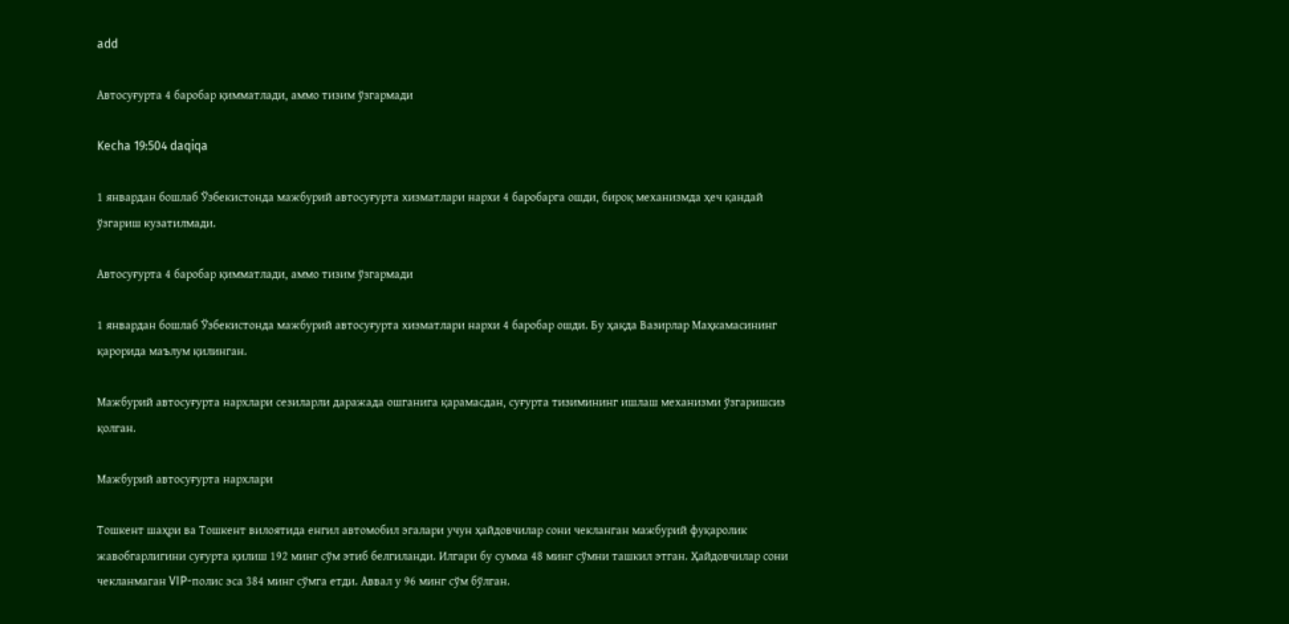add

Автосуғурта 4 баробар қимматлади, аммо тизим ўзгармади

Kecha 19:504 daqiqa

1 январдан бошлаб Ўзбекистонда мажбурий автосуғурта хизматлари нархи 4 баробарга ошди, бироқ механизмда ҳеч қандай ўзгариш кузатилмади.

Автосуғурта 4 баробар қимматлади, аммо тизим ўзгармади

1 январдан бошлаб Ўзбекистонда мажбурий автосуғурта хизматлари нархи 4 баробар ошди. Бу ҳақда Вазирлар Маҳкамасининг қарорида маълум қилинган.

Мажбурий автосуғурта нархлари сезиларли даражада ошганига қарамасдан, суғурта тизимининг ишлаш механизми ўзгаришсиз қолган.

Мажбурий автосуғурта нархлари

Тошкент шаҳри ва Тошкент вилоятида енгил автомобил эгалари учун ҳайдовчилар сони чекланган мажбурий фуқаролик жавобгарлигини суғурта қилиш 192 минг сўм этиб белгиланди. Илгари бу сумма 48 минг сўмни ташкил этган. Ҳайдовчилар сони чекланмаган VIP-полис эса 384 минг сўмга етди. Аввал у 96 минг сўм бўлган.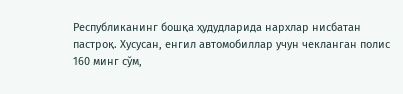Республиканинг бошқа ҳудудларида нархлар нисбатан пастроқ. Хусусан, енгил автомобиллар учун чекланган полис 160 минг сўм,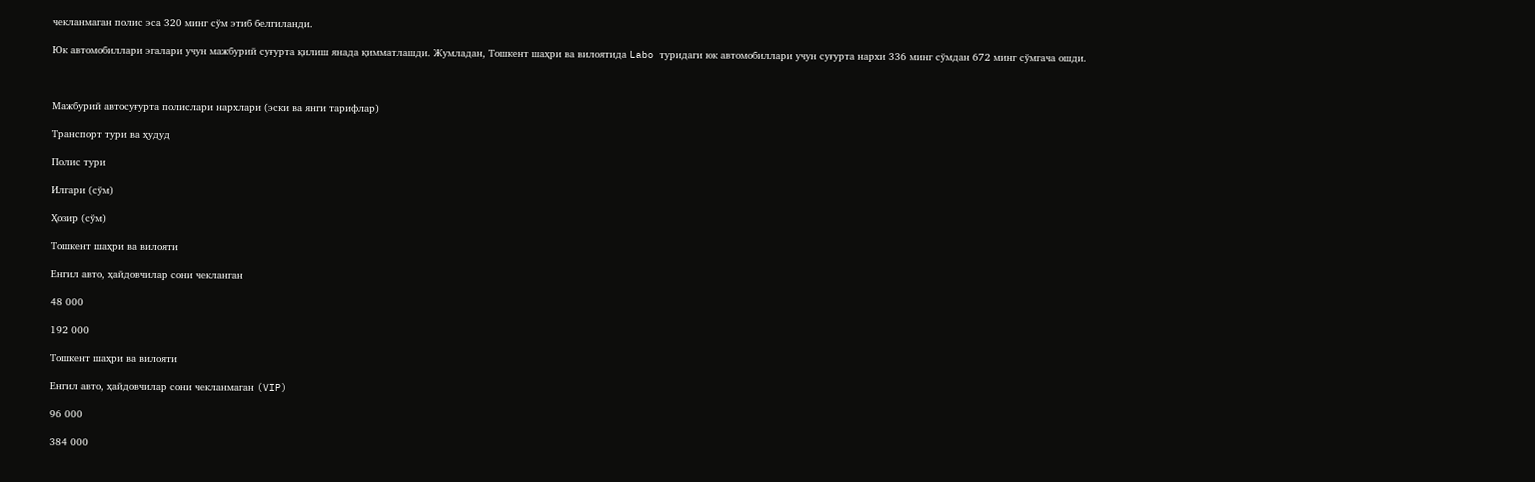чекланмаган полис эса 320 минг сўм этиб белгиланди.

Юк автомобиллари эгалари учун мажбурий суғурта қилиш янада қимматлашди. Жумладан, Тошкент шаҳри ва вилоятида Labo туридаги юк автомобиллари учун суғурта нархи 336 минг сўмдан 672 минг сўмгача ошди.



Мажбурий автосуғурта полислари нархлари (эски ва янги тарифлар)

Транспорт тури ва ҳудуд

Полис тури

Илгари (сўм)

Ҳозир (сўм)

Тошкент шаҳри ва вилояти

Енгил авто, ҳайдовчилар сони чекланган

48 000

192 000

Тошкент шаҳри ва вилояти

Енгил авто, ҳайдовчилар сони чекланмаган (VIP)

96 000

384 000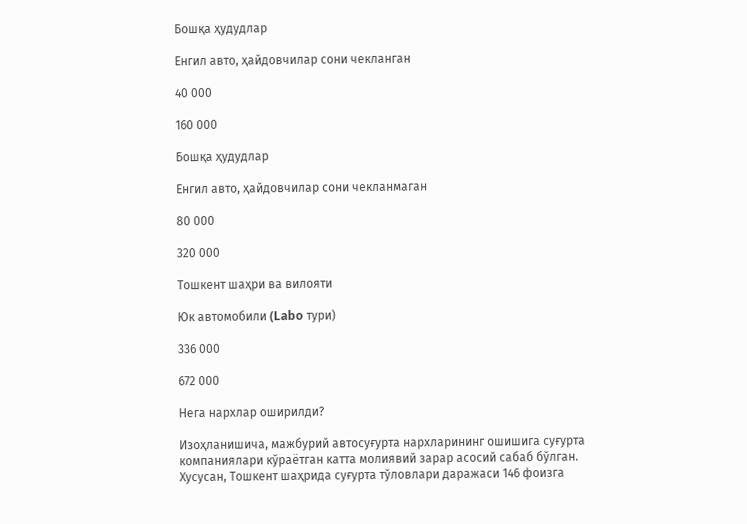Бошқа ҳудудлар

Енгил авто, ҳайдовчилар сони чекланган

40 000

160 000

Бошқа ҳудудлар

Енгил авто, ҳайдовчилар сони чекланмаган

80 000

320 000

Тошкент шаҳри ва вилояти

Юк автомобили (Labo тури)

336 000

672 000

Нега нархлар оширилди?

Изоҳланишича, мажбурий автосуғурта нархларининг ошишига суғурта компаниялари кўраётган катта молиявий зарар асосий сабаб бўлган. Хусусан, Тошкент шаҳрида суғурта тўловлари даражаси 146 фоизга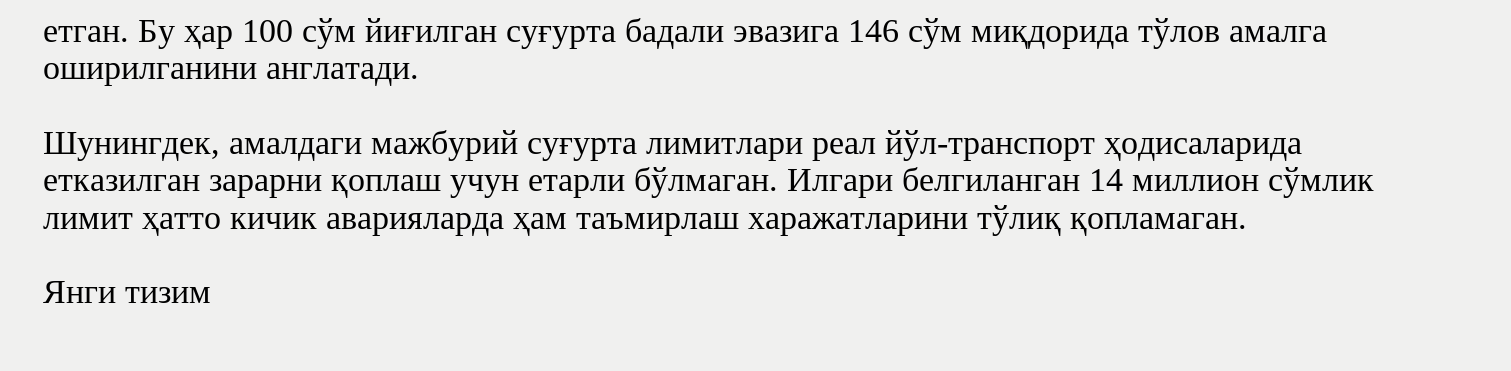етган. Бу ҳар 100 сўм йиғилган суғурта бадали эвазига 146 сўм миқдорида тўлов амалга оширилганини англатади.

Шунингдек, амалдаги мажбурий суғурта лимитлари реал йўл-транспорт ҳодисаларида етказилган зарарни қоплаш учун етарли бўлмаган. Илгари белгиланган 14 миллион сўмлик лимит ҳатто кичик аварияларда ҳам таъмирлаш харажатларини тўлиқ қопламаган.

Янги тизим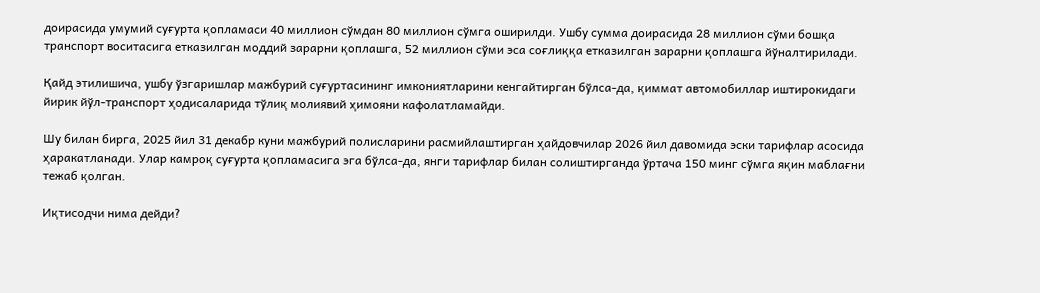доирасида умумий суғурта қопламаси 40 миллион сўмдан 80 миллион сўмга оширилди. Ушбу сумма доирасида 28 миллион сўми бошқа транспорт воситасига етказилган моддий зарарни қоплашга, 52 миллион сўми эса соғлиққа етказилган зарарни қоплашга йўналтирилади.

Қайд этилишича, ушбу ўзгаришлар мажбурий суғуртасининг имкониятларини кенгайтирган бўлса-да, қиммат автомобиллар иштирокидаги йирик йўл-транспорт ҳодисаларида тўлиқ молиявий ҳимояни кафолатламайди.

Шу билан бирга, 2025 йил 31 декабр куни мажбурий полисларини расмийлаштирган ҳайдовчилар 2026 йил давомида эски тарифлар асосида ҳаракатланади. Улар камроқ суғурта қопламасига эга бўлса-да, янги тарифлар билан солиштирганда ўртача 150 минг сўмга яқин маблағни тежаб қолган.

Иқтисодчи нима дейди?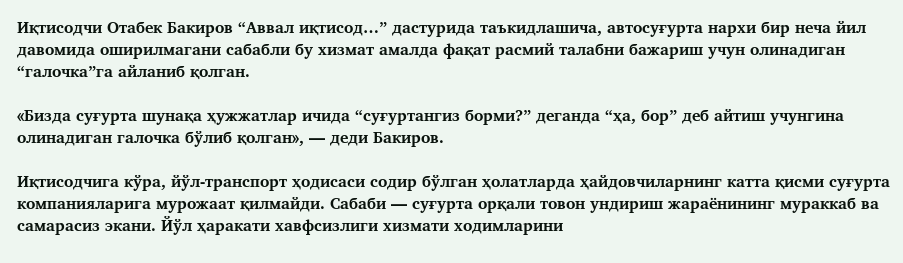Иқтисодчи Отабек Бакиров “Аввал иқтисод…” дастурида таъкидлашича, автосуғурта нархи бир неча йил давомида оширилмагани сабабли бу хизмат амалда фақат расмий талабни бажариш учун олинадиган “галочка”га айланиб қолган.

«Бизда суғурта шунақа ҳужжатлар ичида “суғуртангиз борми?” деганда “ҳа, бор” деб айтиш учунгина олинадиган галочка бўлиб қолган», — деди Бакиров.

Иқтисодчига кўра, йўл-транспорт ҳодисаси содир бўлган ҳолатларда ҳайдовчиларнинг катта қисми суғурта компанияларига мурожаат қилмайди. Сабаби — суғурта орқали товон ундириш жараёнининг мураккаб ва самарасиз экани. Йўл ҳаракати хавфсизлиги хизмати ходимларини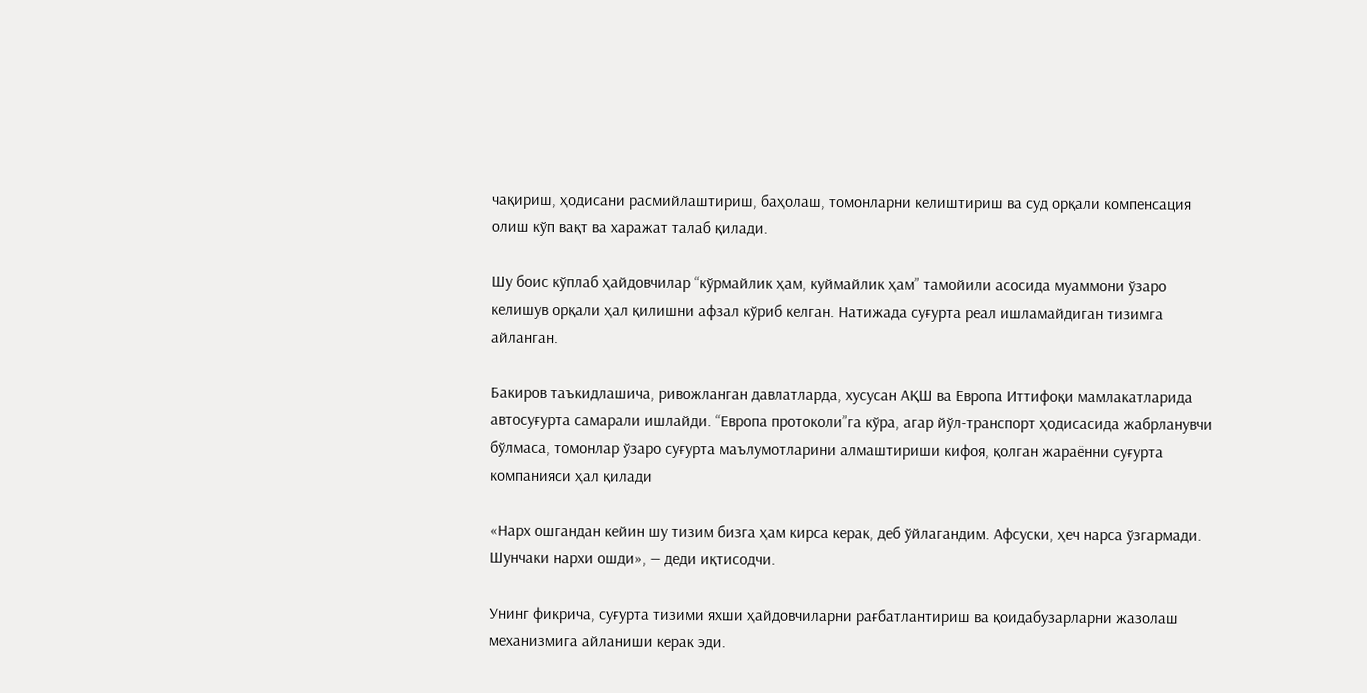чақириш, ҳодисани расмийлаштириш, баҳолаш, томонларни келиштириш ва суд орқали компенсация олиш кўп вақт ва харажат талаб қилади.

Шу боис кўплаб ҳайдовчилар “кўрмайлик ҳам, куймайлик ҳам” тамойили асосида муаммони ўзаро келишув орқали ҳал қилишни афзал кўриб келган. Натижада суғурта реал ишламайдиган тизимга айланган.

Бакиров таъкидлашича, ривожланган давлатларда, хусусан АҚШ ва Европа Иттифоқи мамлакатларида автосуғурта самарали ишлайди. “Европа протоколи”га кўра, агар йўл-транспорт ҳодисасида жабрланувчи бўлмаса, томонлар ўзаро суғурта маълумотларини алмаштириши кифоя, қолган жараённи суғурта компанияси ҳал қилади

«Нарх ошгандан кейин шу тизим бизга ҳам кирса керак, деб ўйлагандим. Афсуски, ҳеч нарса ўзгармади. Шунчаки нархи ошди», — деди иқтисодчи.

Унинг фикрича, суғурта тизими яхши ҳайдовчиларни рағбатлантириш ва қоидабузарларни жазолаш механизмига айланиши керак эди.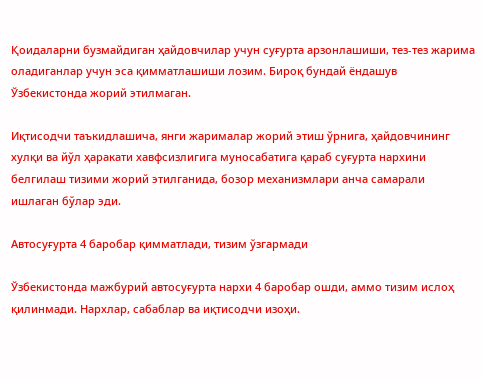Қоидаларни бузмайдиган ҳайдовчилар учун суғурта арзонлашиши, тез-тез жарима оладиганлар учун эса қимматлашиши лозим. Бироқ бундай ёндашув Ўзбекистонда жорий этилмаган.

Иқтисодчи таъкидлашича, янги жарималар жорий этиш ўрнига, ҳайдовчининг хулқи ва йўл ҳаракати хавфсизлигига муносабатига қараб суғурта нархини белгилаш тизими жорий этилганида, бозор механизмлари анча самарали ишлаган бўлар эди.

Автосуғурта 4 баробар қимматлади, тизим ўзгармади

Ўзбекистонда мажбурий автосуғурта нархи 4 баробар ошди, аммо тизим ислоҳ қилинмади. Нархлар, сабаблар ва иқтисодчи изоҳи.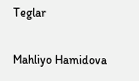Teglar

Mahliyo Hamidova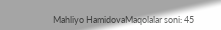Mahliyo HamidovaMaqolalar soni: 45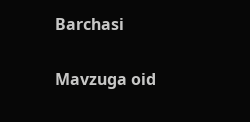Barchasi

Mavzuga oid